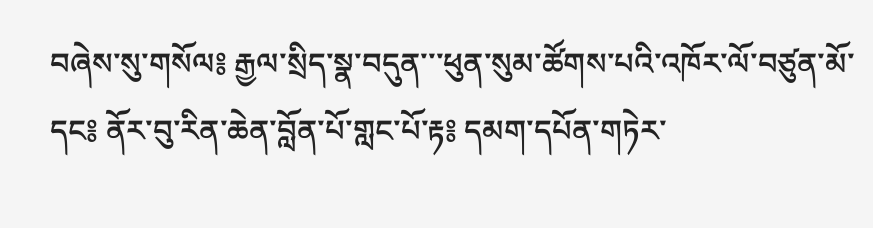བཞེས་སུ་གསོལ༔ རྒྱལ་སྲིད་སྣ་བདུན་་་ཕུན་སུམ་ཚོགས་པའི་འཁོར་ལོ་བཙུན་མོ་དང༔ ནོར་བུ་རིན་ཆེན་བློན་པོ་གླང་པོ་རྟ༔ དམག་དཔོན་གཏེར་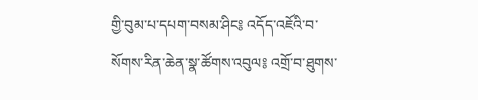གྱི་བུམ་པ་དཔག་བསམ་ཤིང༔ འདོད་འཇོའི་བ་སོགས་རིན་ཆེན་སྣ་ཚོགས་འབུལ༔ འགྲོ་བ་ཐུགས་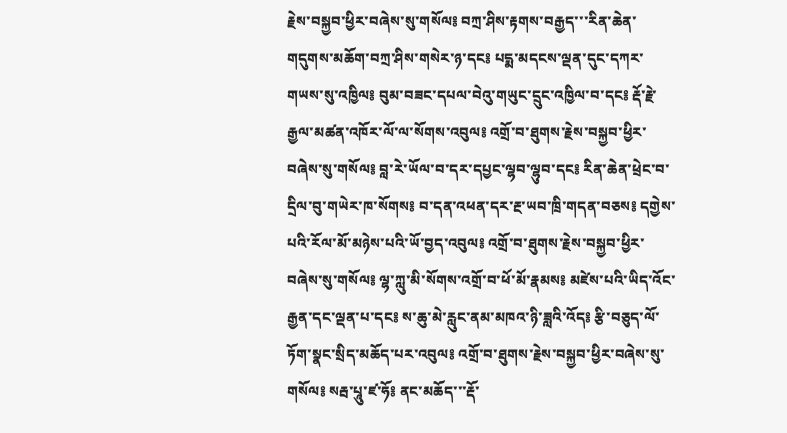རྗེས་བསྐྱབ་ཕྱིར་བཞེས་སུ་གསོལ༔ བཀྲ་ཤིས་རྟགས་བརྒྱད་་་རིན་ཆེན་གདུགས་མཆོག་བཀྲ་ཤིས་གསེར་ཉ་དང༔ པདྨ་མདངས་ལྡན་དུང་དཀར་གཡས་སུ་འཁྱིལ༔ བུམ་བཟང་དཔལ་བེའུ་གཡུང་དྲུང་འཁྱིལ་བ་དང༔ རྡོ་རྗེ་རྒྱལ་མཚན་འཁོར་ལོ་ལ་སོགས་འབུལ༔ འགྲོ་བ་ཐུགས་རྗེས་བསྐྱབ་ཕྱིར་བཞེས་སུ་གསོལ༔ བླ་རེ་ཡོལ་བ་དར་དཔྱང་ལྷབ་ལྷུབ་དང༔ རིན་ཆེན་ཕྲེང་བ་དྲིལ་བུ་གཡེར་ཁ་སོགས༔ བ་དན་འཕན་དར་རྔ་ཡབ་ཁྲི་གདན་བཅས༔ དགྱེས་པའི་རོལ་མོ་མཉེས་པའི་ཡོ་བྱད་འབུལ༔ འགྲོ་བ་ཐུགས་རྗེས་བསྐྱབ་ཕྱིར་བཞེས་སུ་གསོལ༔ ལྷ་ཀླུ་མི་སོགས་འགྲོ་བ་ཕོ་མོ་རྣམས༔ མཛེས་པའི་ཡིད་འོང་རྒྱན་དང་ལྡན་པ་དང༔ ས་ཆུ་མེ་རླུང་ནམ་མཁའ་ཉི་ཟླའི་འོད༔ རྩི་བཅུད་ལོ་ཏོག་སྣང་སྲིད་མཆོད་པར་འབུལ༔ འགྲོ་བ་ཐུགས་རྗེས་བསྐྱབ་ཕྱིར་བཞེས་སུ་གསོལ༔ སརྦ་པཱུ་ཛ་ཧོ༔ ནང་མཆོད་་་རྡོ་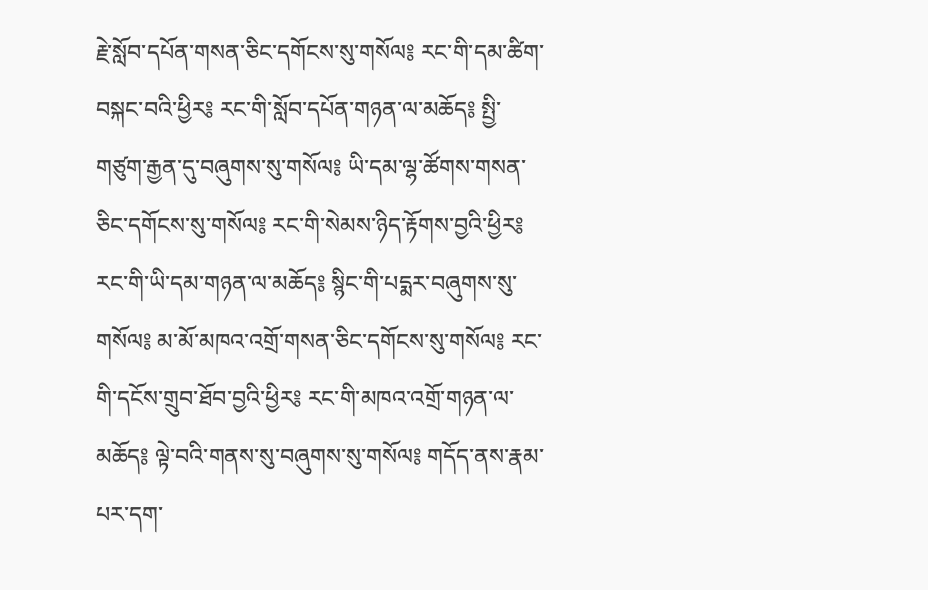རྗེ་སློབ་དཔོན་གསན་ཅིང་དགོངས་སུ་གསོལ༔ རང་གི་དམ་ཚིག་བསྐང་བའི་ཕྱིར༔ རང་གི་སློབ་དཔོན་གཉན་ལ་མཆོད༔ སྤྱི་གཙུག་རྒྱན་དུ་བཞུགས་སུ་གསོལ༔ ཡི་དམ་ལྷ་ཚོགས་གསན་ཅིང་དགོངས་སུ་གསོལ༔ རང་གི་སེམས་ཉིད་རྟོགས་བྱའི་ཕྱིར༔ རང་གི་ཡི་དམ་གཉན་ལ་མཆོད༔ སྙིང་གི་པདྨར་བཞུགས་སུ་གསོལ༔ མ་མོ་མཁའ་འགྲོ་གསན་ཅིང་དགོངས་སུ་གསོལ༔ རང་གི་དངོས་གྲུབ་ཐོབ་བྱའི་ཕྱིར༔ རང་གི་མཁའ་འགྲོ་གཉན་ལ་མཆོད༔ ལྟེ་བའི་གནས་སུ་བཞུགས་སུ་གསོལ༔ གདོད་ནས་རྣམ་པར་དག་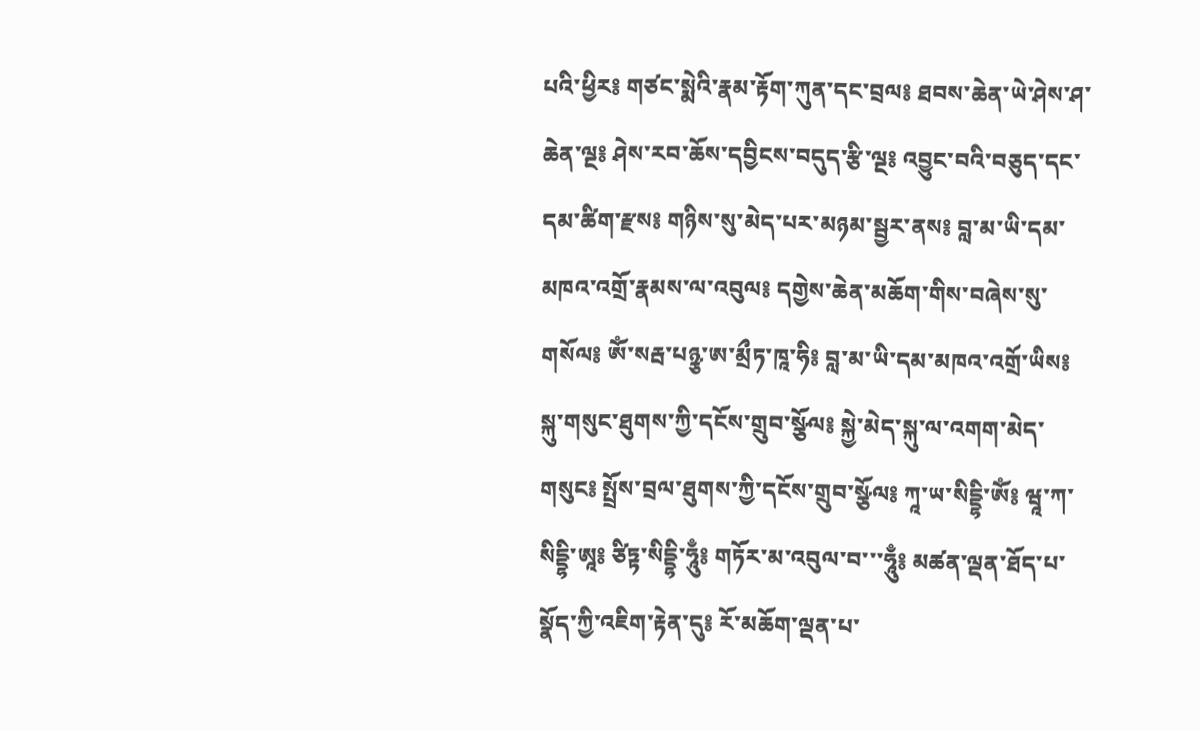པའི་ཕྱིར༔ གཙང་སྨེའི་རྣམ་རྟོག་ཀུན་དང་བྲལ༔ ཐབས་ཆེན་ཡེ་ཤེས་ཤ་ཆེན་ལྔ༔ ཤེས་རབ་ཆོས་དབྱིངས་བདུད་རྩི་ལྔ༔ འབྱུང་བའི་བཅུད་དང་དམ་ཚིག་རྫས༔ གཉིས་སུ་མེད་པར་མཉམ་སྦྱར་ནས༔ བླ་མ་ཡི་དམ་མཁའ་འགྲོ་རྣམས་ལ་འབུལ༔ དགྱེས་ཆེན་མཆོག་གིས་བཞེས་སུ་གསོལ༔ ཨོཾ་སརྦ་པཉྩ་ཨ་མྲྀཏ་ཁཱ་ཧི༔ བླ་མ་ཡི་དམ་མཁའ་འགྲོ་ཡིས༔ སྐུ་གསུང་ཐུགས་ཀྱི་དངོས་གྲུབ་སྩོལ༔ སྐྱེ་མེད་སྐུ་ལ་འགག་མེད་གསུང༔ སྤྲོས་བྲལ་ཐུགས་ཀྱི་དངོས་གྲུབ་སྩོལ༔ ཀཱ་ཡ་སིདྡྷི་ཨོཾ༔ ཝཱ་ཀ་སིདྡྷི་ཨཱ༔ ཙིཏྟ་སིདྡྷི་ཧཱུྃ༔ གཏོར་མ་འབུལ་བ་་་ཧཱུྃ༔ མཚན་ལྡན་ཐོད་པ་སྣོད་ཀྱི་འཇིག་རྟེན་དུ༔ རོ་མཆོག་ལྡན་པ་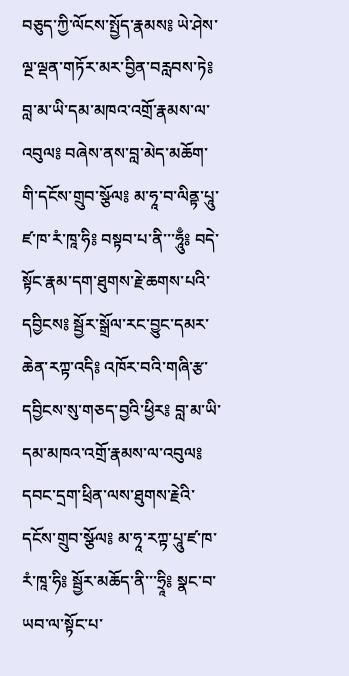བཅུད་ཀྱི་ལོངས་སྤྱོད་རྣམས༔ ཡེ་ཤེས་ལྔ་ལྡན་གཏོར་མར་བྱིན་བརླབས་ཏེ༔ བླ་མ་ཡི་དམ་མཁའ་འགྲོ་རྣམས་ལ་འབུལ༔ བཞེས་ནས་བླ་མེད་མཆོག་གི་དངོས་གྲུབ་སྩོལ༔ མ་ཧཱ་བ་ལིནྟ་པཱུ་ཛ་ཁ་རཾ་ཁཱ་ཧི༔ བསྟབ་པ་ནི་་་ཧཱུྃ༔ བདེ་སྟོང་རྣམ་དག་ཐུགས་རྗེ་ཆགས་པའི་དབྱིངས༔ སྦྱོར་སྒྲོལ་རང་བྱུང་དམར་ཆེན་རཀྟ་འདི༔ འཁོར་བའི་གཞི་རྩ་དབྱིངས་སུ་གཅད་བྱའི་ཕྱིར༔ བླ་མ་ཡི་དམ་མཁའ་འགྲོ་རྣམས་ལ་འབུལ༔ དབང་དྲག་ཕྲིན་ལས་ཐུགས་རྗེའི་དངོས་གྲུབ་སྩོལ༔ མ་ཧཱ་རཀྟ་པཱུ་ཛ་ཁ་རཾ་ཁཱ་ཧི༔ སྦྱོར་མཆོད་ནི་་་ཧྲཱི༔ སྣང་བ་ཡབ་ལ་སྟོང་པ་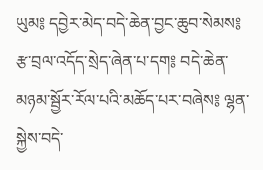ཡུམ༔ དབྱེར་མེད་བདེ་ཆེན་བྱང་ཆུབ་སེམས༔ རྩ་བྲལ་འདོད་སྲེད་ཞེན་པ་དག༔ བདེ་ཆེན་མཉམ་སྦྱོར་རོལ་པའི་མཆོད་པར་བཞེས༔ ལྷན་སྐྱེས་བདེ་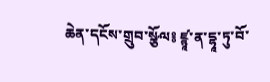ཆེན་དངོས་གྲུབ་སྩོལ༔ ཛྙཱ་ན་དྷཱ་ཏུ་བོ་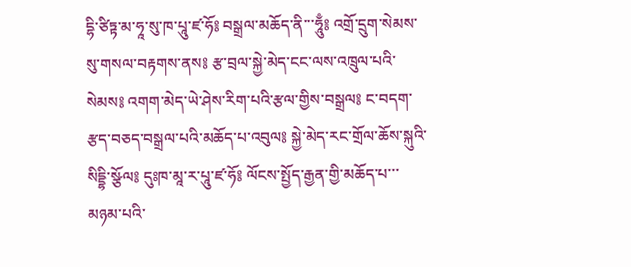དྷི་ཙིཏྟ་མ་ཧཱ་སུ་ཁ་པཱུ་ཛ་ཧོ༔ བསྒྲལ་མཆོད་ནི་་་ཧཱུྃ༔ འགྲོ་དྲུག་སེམས་སུ་གསལ་བརྟགས་ནས༔ རྩ་བྲལ་སྐྱེ་མེད་ངང་ལས་འཁྲུལ་པའི་སེམས༔ འགག་མེད་ཡེ་ཤེས་རིག་པའི་རྩལ་གྱིས་བསྒྲལ༔ ང་བདག་རྩད་བཅད་བསྒྲལ་པའི་མཆོད་པ་འབུལ༔ སྐྱེ་མེད་རང་གྲོལ་ཆོས་སྐུའི་སིདྡྷི་སྩོལ༔ དུཿཁ་མཱ་ར་པཱུ་ཛ་ཧོ༔ ལོངས་སྤྱོད་རྒྱན་གྱི་མཆོད་པ་་་མཉམ་པའི་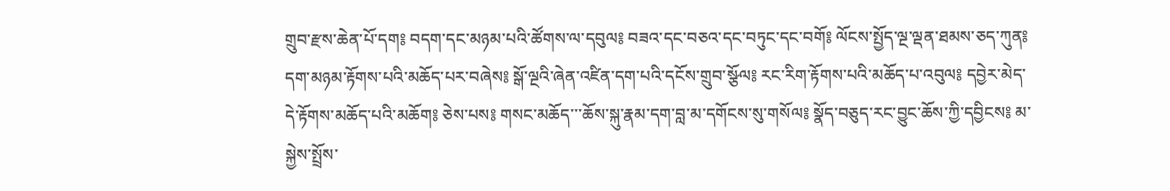གྲུབ་རྫས་ཆེན་པོ་དག༔ བདག་དང་མཉམ་པའི་ཚོགས་ལ་དབུལ༔ བཟའ་དང་བཅའ་དང་བཏུང་དང་བགོ༔ ལོངས་སྤྱོད་ལྔ་ལྡན་ཐམས་ཅད་ཀུན༔ དག་མཉམ་རྟོགས་པའི་མཆོད་པར་བཞེས༔ སྒོ་ལྔའི་ཞེན་འཛིན་དག་པའི་དངོས་གྲུབ་སྩོལ༔ རང་རིག་རྟོགས་པའི་མཆོད་པ་འབུལ༔ དབྱེར་མེད་དེ་རྟོགས་མཆོད་པའི་མཆོག༔ ཅེས་པས༔ གསང་མཆོད་་་ཆོས་སྐུ་རྣམ་དག་བླ་མ་དགོངས་སུ་གསོལ༔ སྣོད་བཅུད་རང་བྱུང་ཆོས་ཀྱི་དབྱིངས༔ མ་སྐྱེས་སྤྲོས་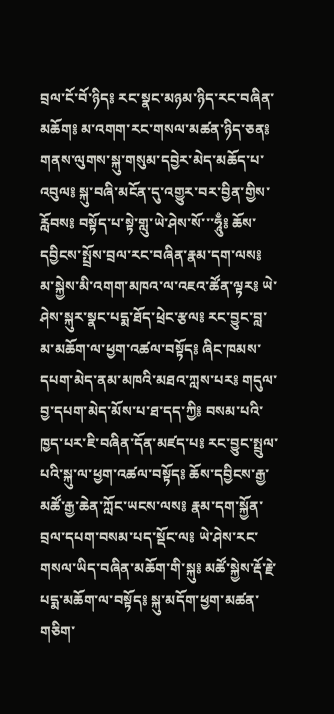བྲལ་ངོ་བོ་ཉིད༔ རང་སྣང་མཉམ་ཉིད་རང་བཞིན་མཆོག༔ མ་འགག་རང་གསལ་མཚན་ཉིད་ཅན༔ གནས་ལུགས་སྐུ་གསུམ་དབྱེར་མེད་མཆོད་པ་འབུལ༔ སྐུ་བཞི་མངོན་དུ་འགྱུར་བར་བྱིན་གྱིས་རློབས༔ བསྟོད་པ་སྟེ་གླུ་ཡེ་ཤེས་སོ་་་ཧཱུྃ༔ ཆོས་དབྱིངས་སྤྲོས་བྲལ་རང་བཞིན་རྣམ་དག་ལས༔ མ་སྐྱེས་མི་འགག་མཁའ་ལ་འཇའ་ཚོན་ལྟར༔ ཡེ་ཤེས་སྐུར་སྣང་པདྨ་ཐོད་ཕྲེང་རྩལ༔ རང་བྱུང་བླ་མ་མཆོག་ལ་ཕྱག་འཚལ་བསྟོད༔ ཞིང་ཁམས་དཔག་མེད་ནམ་མཁའི་མཐའ་ཀླས་པར༔ གདུལ་བྱ་དཔག་མེད་མོས་པ་ཐ་དད་ཀྱི༔ བསམ་པའི་ཁྱད་པར་ཇི་བཞིན་དོན་མཛད་པ༔ རང་བྱུང་སྤྲུལ་པའི་སྐུ་ལ་ཕྱག་འཚལ་བསྟོད༔ ཆོས་དབྱིངས་རྒྱ་མཚོ་རྒྱ་ཆེན་ཀློང་ཡངས་ལས༔ རྣམ་དག་སྐྱོན་བྲལ་དཔག་བསམ་པད་སྡོང་ལ༔ ཡེ་ཤེས་རང་གསལ་ཡིད་བཞིན་མཆོག་གི་སྐུ༔ མཚོ་སྐྱེས་རྡོ་རྗེ་པདྨ་མཆོག་ལ་བསྟོད༔ སྐུ་མདོག་ཕྱག་མཚན་གཅིག་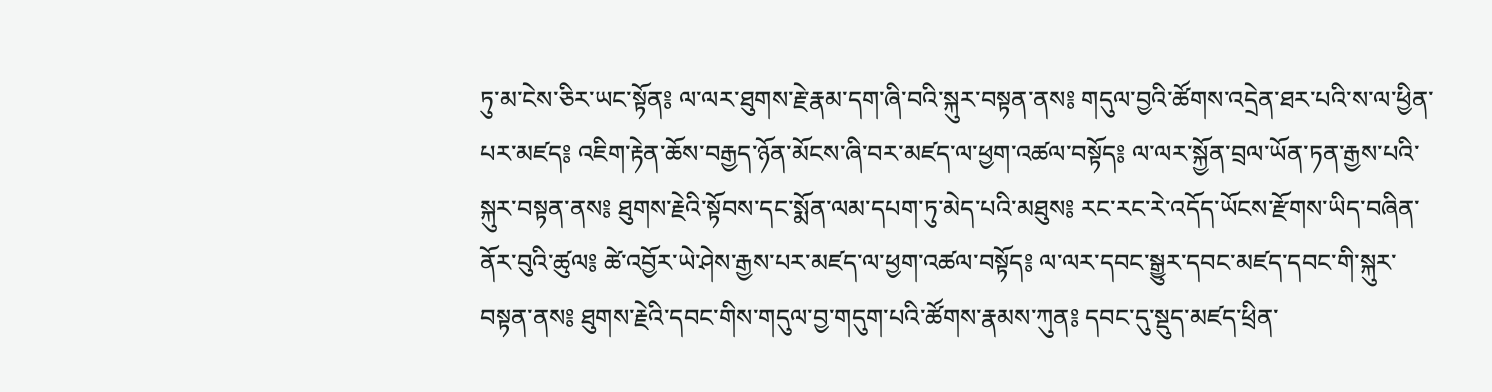ཏུ་མ་ངེས་ཅིར་ཡང་སྟོན༔ ལ་ལར་ཐུགས་རྗེ་རྣམ་དག་ཞི་བའི་སྐུར་བསྟན་ནས༔ གདུལ་བྱའི་ཚོགས་འདྲེན་ཐར་པའི་ས་ལ་ཕྱིན་པར་མཛད༔ འཇིག་རྟེན་ཆོས་བརྒྱད་ཉོན་མོངས་ཞི་བར་མཛད་ལ་ཕྱག་འཚལ་བསྟོད༔ ལ་ལར་སྐྱོན་བྲལ་ཡོན་ཏན་རྒྱས་པའི་སྐུར་བསྟན་ནས༔ ཐུགས་རྗེའི་སྟོབས་དང་སྨོན་ལམ་དཔག་ཏུ་མེད་པའི་མཐུས༔ རང་རང་རེ་འདོད་ཡོངས་རྫོགས་ཡིད་བཞིན་ནོར་བུའི་ཚུལ༔ ཚེ་འབྱོར་ཡེ་ཤེས་རྒྱས་པར་མཛད་ལ་ཕྱག་འཚལ་བསྟོད༔ ལ་ལར་དབང་སྒྱུར་དབང་མཛད་དབང་གི་སྐུར་བསྟན་ནས༔ ཐུགས་རྗེའི་དབང་གིས་གདུལ་བྱ་གདུག་པའི་ཚོགས་རྣམས་ཀུན༔ དབང་དུ་སྡུད་མཛད་ཕྲིན་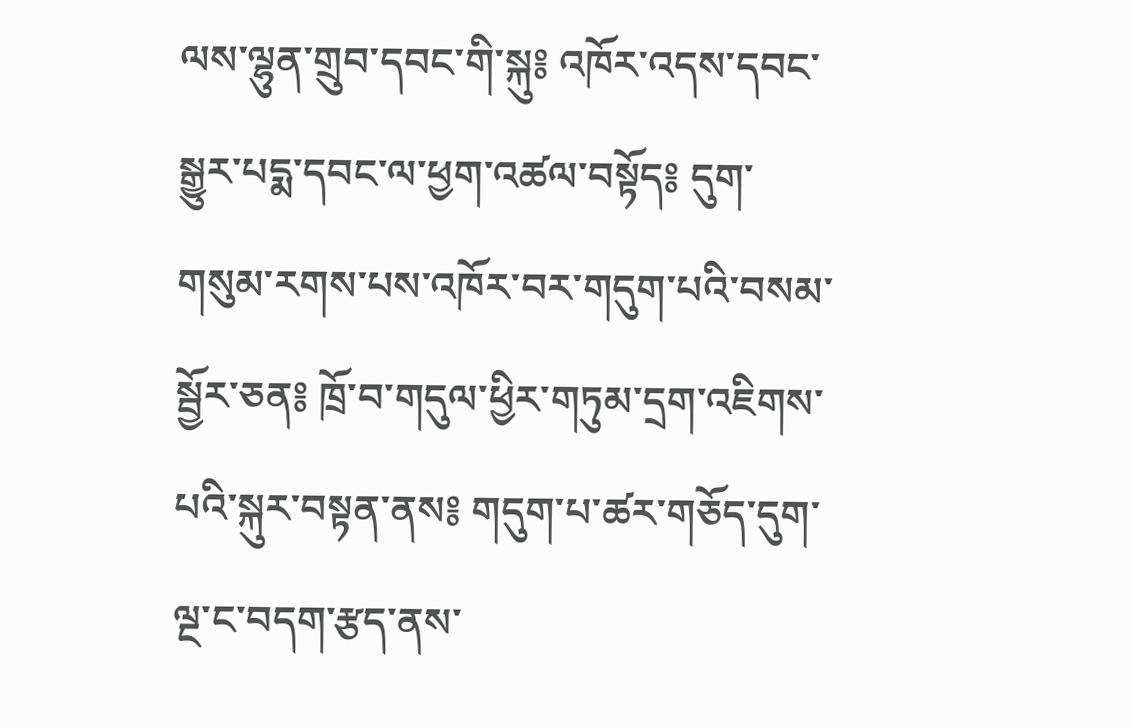ལས་ལྷུན་གྲུབ་དབང་གི་སྐུ༔ འཁོར་འདས་དབང་སྒྱུར་པདྨ་དབང་ལ་ཕྱག་འཚལ་བསྟོད༔ དུག་གསུམ་རགས་པས་འཁོར་བར་གདུག་པའི་བསམ་སྦྱོར་ཅན༔ ཁྲོ་བ་གདུལ་ཕྱིར་གཏུམ་དྲག་འཇིགས་པའི་སྐུར་བསྟན་ནས༔ གདུག་པ་ཚར་གཅོད་དུག་ལྔ་ང་བདག་རྩད་ནས་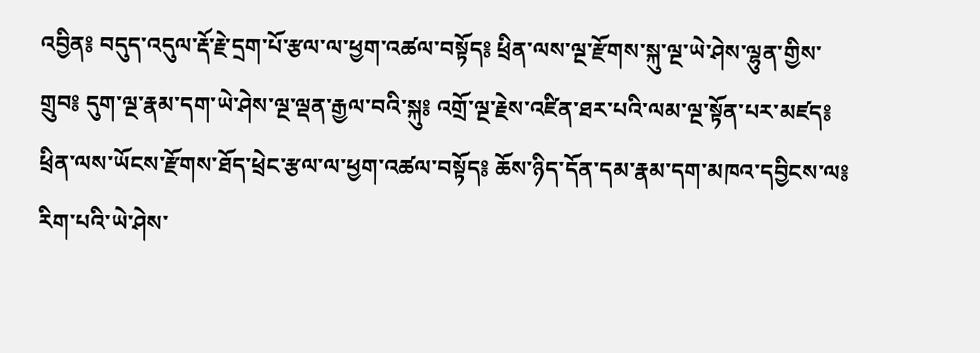འབྱིན༔ བདུད་འདུལ་རྡོ་རྗེ་དྲག་པོ་རྩལ་ལ་ཕྱག་འཚལ་བསྟོད༔ ཕྲིན་ལས་ལྔ་རྫོགས་སྐུ་ལྔ་ཡེ་ཤེས་ལྷུན་གྱིས་གྲུབ༔ དུག་ལྔ་རྣམ་དག་ཡེ་ཤེས་ལྔ་ལྡན་རྒྱལ་བའི་སྐུ༔ འགྲོ་ལྔ་རྗེས་འཛིན་ཐར་པའི་ལམ་ལྔ་སྟོན་པར་མཛད༔ ཕྲིན་ལས་ཡོངས་རྫོགས་ཐོད་ཕྲེང་རྩལ་ལ་ཕྱག་འཚལ་བསྟོད༔ ཆོས་ཉིད་དོན་དམ་རྣམ་དག་མཁའ་དབྱིངས་ལ༔ རིག་པའི་ཡེ་ཤེས་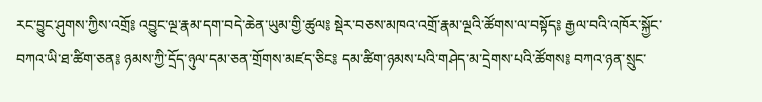རང་བྱུང་ཤུགས་ཀྱིས་འགྲོ༔ འབྱུང་ལྔ་རྣམ་དག་བདེ་ཆེན་ཡུམ་གྱི་ཚུལ༔ སྡེར་བཅས་མཁའ་འགྲོ་རྣམ་ལྔའི་ཚོགས་ལ་བསྟོད༔ རྒྱལ་བའི་འཁོར་སྐྱོང་བཀའ་ཡི་ཐ་ཚིག་ཅན༔ ཉམས་ཀྱི་དྲོད་ཉུལ་དམ་ཅན་གྲོགས་མཛད་ཅིང༔ དམ་ཚིག་ཉམས་པའི་གཤེད་མ་དྲེགས་པའི་ཚོགས༔ བཀའ་ཉན་སྲུང་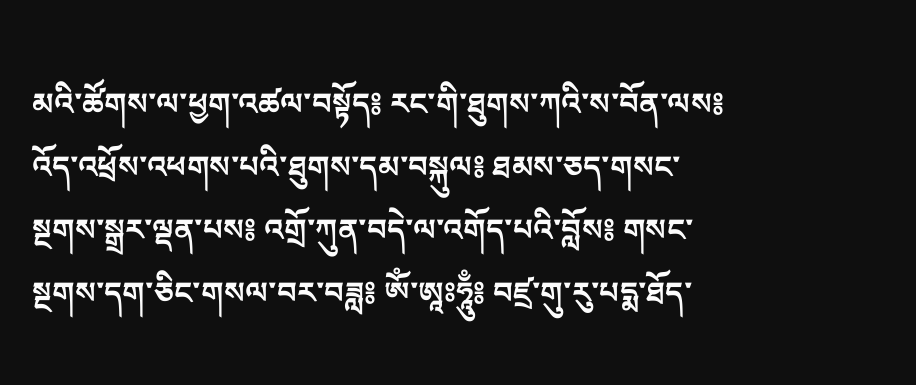མའི་ཚོགས་ལ་ཕྱག་འཚལ་བསྟོད༔ རང་གི་ཐུགས་ཀའི་ས་བོན་ལས༔ འོད་འཕྲོས་འཕགས་པའི་ཐུགས་དམ་བསྐུལ༔ ཐམས་ཅད་གསང་སྔགས་སྒྲར་ལྡན་པས༔ འགྲོ་ཀུན་བདེ་ལ་འགོད་པའི་བློས༔ གསང་སྔགས་དག་ཅིང་གསལ་བར་བཟླ༔ ཨོཾ་ཨཱཿཧཱུྃ༔ བཛྲ་གུ་རུ་པདྨ་ཐོད་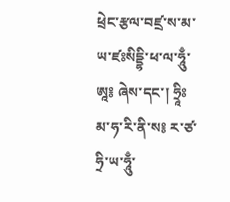ཕྲེང་རྩལ་བཛྲ་ས་མ་ཡ་ཛཿསིདྡྷི་ཕ་ལ་ཧཱུྃ་ཨཱ༔ ཞེས་དང་། ཧྲཱིཿམ་ཧ་རི་ནི་ས༔ ར་ཙ་ཧྲི་ཡ་ཧཱུྃ་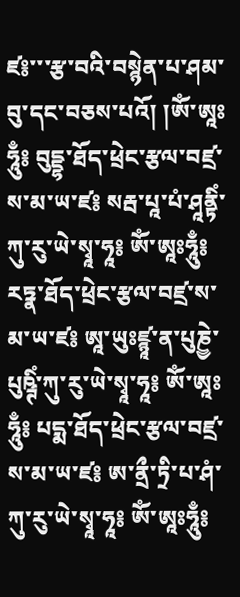ཛ༔་་་རྩ་བའི་བསྙེན་པ་ཤམ་བུ་དང་བཅས་པའོ། །ཨོཾ་ཨཱཿཧཱུྃ༔ བུདྡྷ་ཐོད་ཕྲེང་རྩལ་བཛྲ་ས་མ་ཡ་ཛ༔ སརྦ་པཱ་པཾ་ཤཱནྟིཾ་ཀུ་རུ་ཡེ་སྭཱ་ཧཱ༔ ཨོཾ་ཨཱཿཧཱུྃ༔ རཏྣ་ཐོད་ཕྲེང་རྩལ་བཛྲ་ས་མ་ཡ་ཛ༔ ཨཱ་ཡུཿཛྙཱ་ན་པུཎྱེ་པུཥྚིཾ་ཀུ་རུ་ཡེ་སྭཱ་ཧཱ༔ ཨོཾ་ཨཱཿཧཱུྃ༔ པདྨ་ཐོད་ཕྲེང་རྩལ་བཛྲ་ས་མ་ཡ་ཛ༔ ཨ་ནྲྀ་ཏྲི་པ་ཤཾ་ཀུ་རུ་ཡེ་སྭཱ་ཧཱ༔ ཨོཾ་ཨཱཿཧཱུྃ༔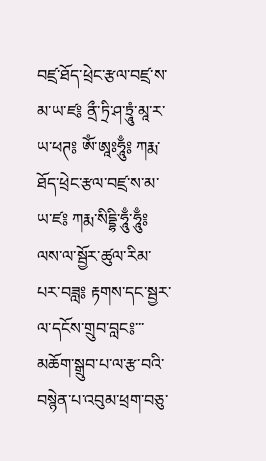བཛྲ་ཐོད་ཕྲེང་རྩལ་བཛྲ་ས་མ་ཡ་ཛ༔ ནྲྀ་ཏྲི་ཤ་ཏྲཱུཾ་མཱ་ར་ཡ་ཕཊ༔ ཨོཾ་ཨཱཿཧཱུྃ༔ ཀརྨ་ཐོད་ཕྲེང་རྩལ་བཛྲ་ས་མ་ཡ་ཛ༔ ཀརྨ་སིདྡྷི་ཧཱུྃ་ཧཱུྃ༔ ལས་ལ་སྦྱོར་ཚུལ་རིམ་པར་བཟླ༔ རྟགས་དང་སྦྱར་ལ་དངོས་གྲུབ་བླང༔་་་མཆོག་སྒྲུབ་པ་ལ་རྩ་བའི་བསྙེན་པ་འབུམ་ཕྲག་བཅུ་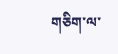གཅིག་ལ་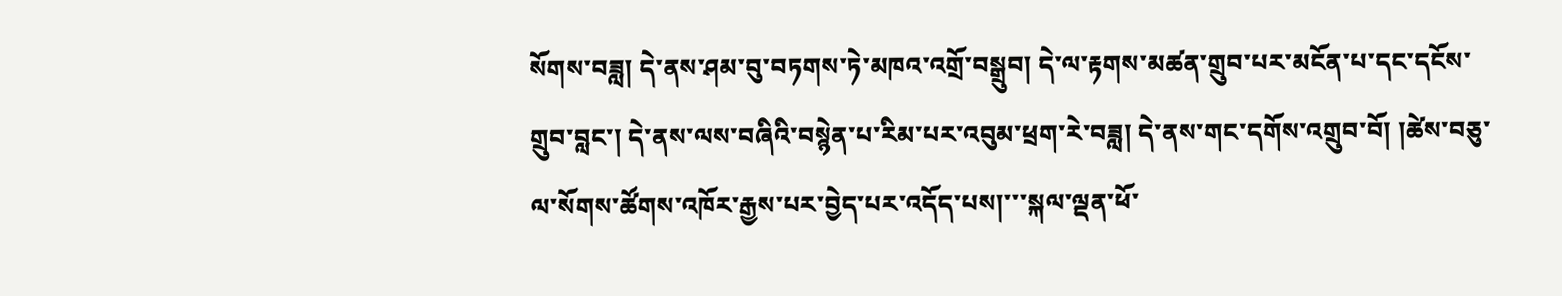སོགས་བཟླ། དེ་ནས་ཤམ་བུ་བཏགས་ཏེ་མཁའ་འགྲོ་བསྒྲུབ། དེ་ལ་རྟགས་མཚན་གྲུབ་པར་མངོན་པ་དང་དངོས་གྲུབ་བླང་། དེ་ནས་ལས་བཞིའི་བསྙེན་པ་རིམ་པར་འབུམ་ཕྲག་རེ་བཟླ། དེ་ནས་གང་དགོས་འགྲུབ་བོ། །ཚེས་བཅུ་ལ་སོགས་ཚོགས་འཁོར་རྒྱས་པར་བྱེད་པར་འདོད་པས།་་་སྐལ་ལྡན་ཕོ་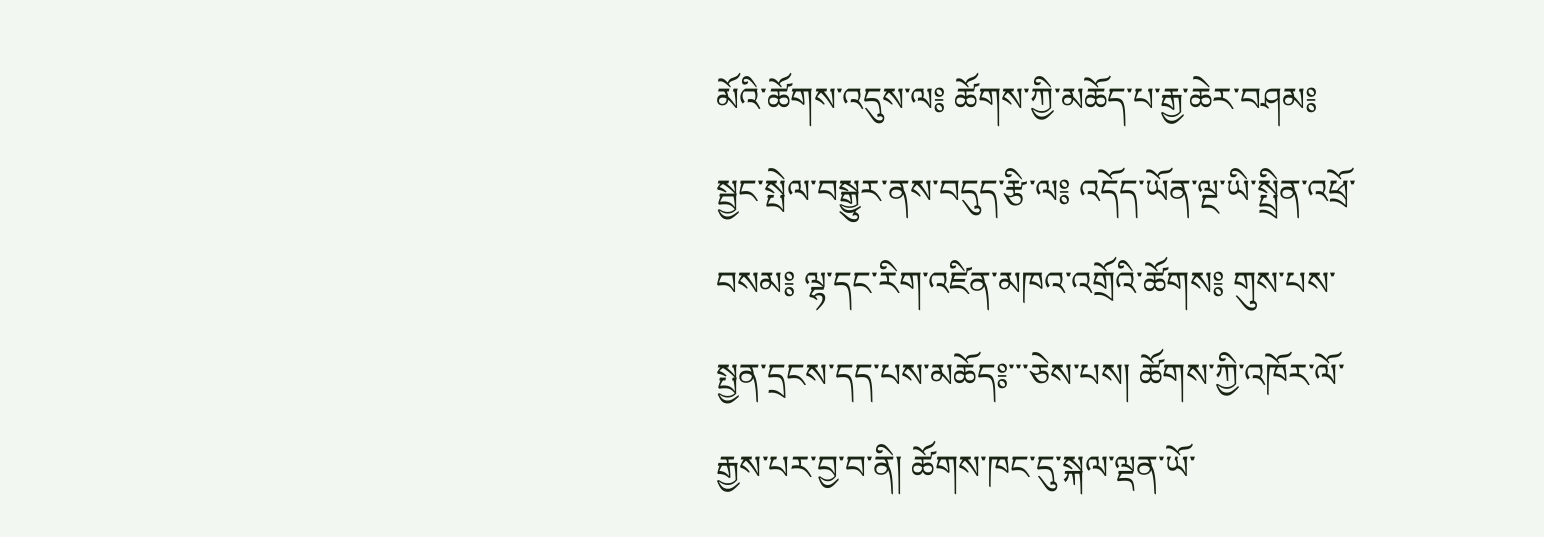མོའི་ཚོགས་འདུས་ལ༔ ཚོགས་ཀྱི་མཆོད་པ་རྒྱ་ཆེར་བཤམ༔ སྦྱང་སྤེལ་བསྒྱུར་ནས་བདུད་རྩི་ལ༔ འདོད་ཡོན་ལྔ་ཡི་སྤྲིན་འཕྲོ་བསམ༔ ལྷ་དང་རིག་འཛིན་མཁའ་འགྲོའི་ཚོགས༔ གུས་པས་སྤྱན་དྲངས་དད་པས་མཆོད༔་་་ཅེས་པས། ཚོགས་ཀྱི་འཁོར་ལོ་རྒྱས་པར་བྱ་བ་ནི། ཚོགས་ཁང་དུ་སྐལ་ལྡན་ཡོ་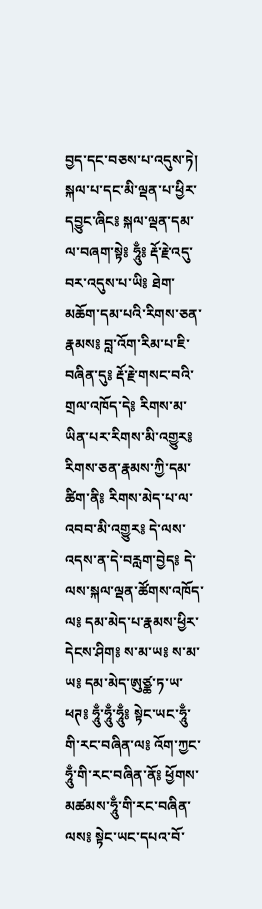བྱད་དང་བཅས་པ་འདུས་ཏེ། སྐལ་པ་དང་མི་ལྡན་པ་ཕྱིར་དབྱུང་ཞིང༔ སྐལ་ལྡན་དམ་ལ་བཞག་སྟེ༔ ཧཱུྃ༔ རྡོ་རྗེ་འདུ་བར་འདུས་པ་ཡི༔ ཐེག་མཆོག་དམ་པའི་རིགས་ཅན་རྣམས༔ བླ་འོག་རིམ་པ་ཇི་བཞིན་དུ༔ རྡོ་རྗེ་གསང་བའི་གྲལ་འཁོད་དེ༔ རིགས་མ་ཡིན་པར་རིགས་མི་འགྱུར༔ རིགས་ཅན་རྣམས་ཀྱི་དམ་ཚིག་ནི༔ རིགས་མེད་པ་ལ་འབབ་མི་འགྱུར༔ དེ་ལས་འདས་ན་དེ་བརླག་བྱེད༔ དེ་ལས་སྐལ་ལྡན་ཚོགས་འཁོད་ལ༔ དམ་མེད་པ་རྣམས་ཕྱིར་དེངས་ཤིག༔ ས་མ་ཡ༔ ས་མ་ཡ༔ དམ་མེད་ཨུཙྪ་ཏ་ཡ་ཕཊ༔ ཧཱུྃ་ཧཱུྃ་ཧཱུྃ༔ སྟེང་ཡང་ཧཱུྃ་གི་རང་བཞིན་ལ༔ འོག་ཀྱང་ཧཱུྃ་གི་རང་བཞིན་ནོ༔ ཕྱོགས་མཚམས་ཧཱུྃ་གི་རང་བཞིན་ལས༔ སྟེང་ཡང་དཔའ་བོ་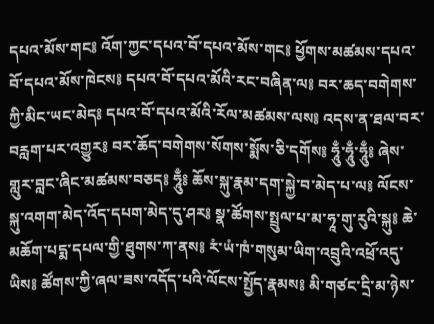དཔའ་མོས་གང༔ འོག་ཀྱང་དཔའ་བོ་དཔའ་མོས་གང༔ ཕྱོགས་མཚམས་དཔའ་བོ་དཔའ་མོས་ཁེངས༔ དཔའ་བོ་དཔའ་མོའི་རང་བཞིན་ལ༔ བར་ཆད་བགེགས་ཀྱི་མིང་ཡང་མེད༔ དཔའ་བོ་དཔའ་མོའི་རོལ་མཚམས་ལས༔ འདས་ན་ཐལ་བར་བརླག་པར་འགྱུར༔ བར་ཆོད་བགེགས་སོགས་སྨོས་ཅི་དགོས༔ ཧཱུྃ་ཧཱུྃ་ཧཱུྃ༔ ཞེས་གླུར་བླང་ཞིང་མཚམས་བཅད༔ ཧཱུྃ༔ ཆོས་སྐུ་རྣམ་དག་སྐྱེ་བ་མེད་པ་ལ༔ ལོངས་སྐུ་འགག་མེད་འོད་དཔག་མེད་དུ་ཤར༔ སྣ་ཚོགས་སྤྲུལ་པ་མ་ཧཱ་གུ་རུའི་སྐུ༔ ཆེ་མཆོག་པདྨ་དཔལ་གྱི་ཐུགས་ཀ་ནས༔ རཾ་ཡཾ་ཁཾ་གསུམ་ཡིག་འབྲུའི་འཕྲོ་འདུ་ཡིས༔ ཚོགས་ཀྱི་ཞལ་ཟས་འདོད་པའི་ལོངས་སྤྱོད་རྣམས༔ མི་གཙང་དྲི་མ་ཉེས་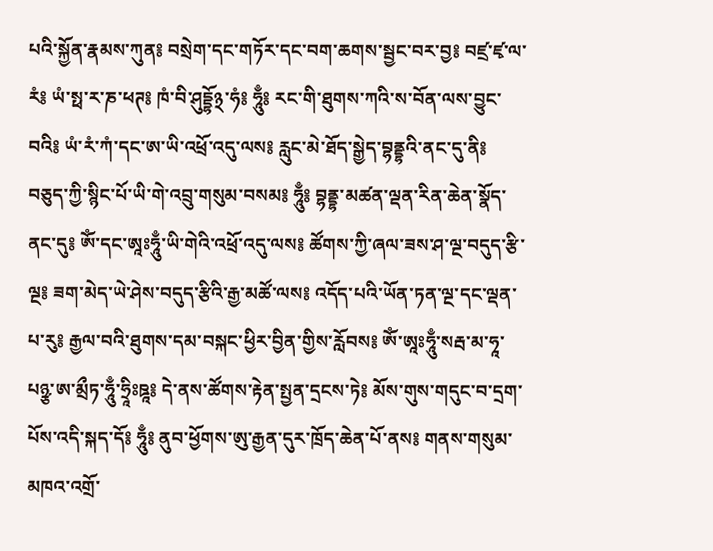པའི་སྐྱོན་རྣམས་ཀུན༔ བསྲེག་དང་གཏོར་དང་བག་ཆགས་སྦྱང་བར་བྱ༔ བཛྲ་ཛྭ་ལ་རཾ༔ ཡཾ་སྥ་ར་ཎ་ཕཊ༔ ཁཾ་བི་ཤུདྡྷོ྅་ཧཾ༔ ཧཱུྃ༔ རང་གི་ཐུགས་ཀའི་ས་བོན་ལས་བྱུང་བའི༔ ཡཾ་རཾ་ཀཾ་དང་ཨ་ཡི་འཕྲོ་འདུ་ལས༔ རླུང་མེ་ཐོད་སྒྱེད་བྷནྡྷའི་ནང་དུ་ནི༔ བཅུད་ཀྱི་སྙིང་པོ་ཡི་གེ་འབྲུ་གསུམ་བསམ༔ ཧཱུྃ༔ བྷནྡྷ་མཚན་ལྡན་རིན་ཆེན་སྣོད་ནང་དུ༔ ཨོཾ་དང་ཨཱཿཧཱུྃ་ཡི་གེའི་འཕྲོ་འདུ་ལས༔ ཚོགས་ཀྱི་ཞལ་ཟས་ཤ་ལྔ་བདུད་རྩི་ལྔ༔ ཟག་མེད་ཡེ་ཤེས་བདུད་རྩིའི་རྒྱ་མཚོ་ལས༔ འདོད་པའི་ཡོན་ཏན་ལྔ་དང་ལྡན་པ་རུ༔ རྒྱལ་བའི་ཐུགས་དམ་བསྐང་ཕྱིར་བྱིན་གྱིས་རློབས༔ ཨོཾ་ཨཱཿཧཱུྃ་སརྦ་མ་ཧཱ་པཉྩ་ཨ་མྲྀཏ་ཧཱུྃ་ཧྲཱིཿཋཱ༔ དེ་ནས་ཚོགས་རྟེན་སྤྱན་དྲངས་ཏེ༔ མོས་གུས་གདུང་བ་དྲག་པོས་འདི་སྐད་དོ༔ ཧཱུྃ༔ ནུབ་ཕྱོགས་ཨུ་རྒྱན་དུར་ཁྲོད་ཆེན་པོ་ནས༔ གནས་གསུམ་མཁའ་འགྲོ་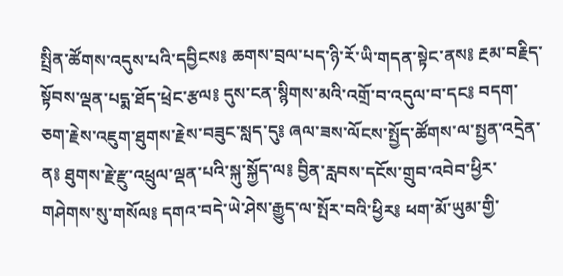སྤྲིན་ཚོགས་འདུས་པའི་དབྱིངས༔ ཆགས་བྲལ་པད་ཉི་རོ་ཡི་གདན་སྟེང་ནས༔ རྔམ་བརྗིད་སྟོབས་ལྡན་པདྨ་ཐོད་ཕྲེང་རྩལ༔ དུས་ངན་སྙིགས་མའི་འགྲོ་བ་འདུལ་བ་དང༔ བདག་ཅག་རྗེས་འཇུག་ཐུགས་རྗེས་བཟུང་སླད་དུ༔ ཞལ་ཟས་ལོངས་སྤྱོད་ཚོགས་ལ་སྤྱན་འདྲེན་ན༔ ཐུགས་རྗེ་རྫུ་འཕྲུལ་ལྡན་པའི་སྐུ་སྐྱོད་ལ༔ བྱིན་རླབས་དངོས་གྲུབ་འབེབ་ཕྱིར་གཤེགས་སུ་གསོལ༔ དགའ་བདེ་ཡེ་ཤེས་རྒྱུད་ལ་སྤོར་བའི་ཕྱིར༔ ཕག་མོ་ཡུམ་གྱི་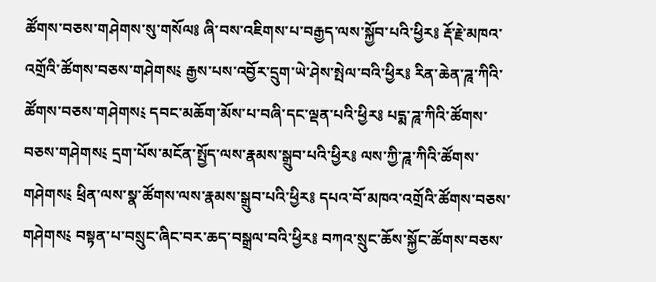ཚོགས་བཅས་གཤེགས་སུ་གསོལ༔ ཞི་བས་འཇིགས་པ་བརྒྱད་ལས་སྐྱོབ་པའི་ཕྱིར༔ རྡོ་རྗེ་མཁའ་འགྲོའི་ཚོགས་བཅས་གཤེགས༴ རྒྱས་པས་འབྱོར་དྲུག་ཡེ་ཤེས་སྤེལ་བའི་ཕྱིར༔ རིན་ཆེན་ཌཱ་ཀིའི་ཚོགས་བཅས་གཤེགས༴ དབང་མཆོག་མོས་པ་བཞི་དང་ལྡན་པའི་ཕྱིར༔ པདྨ་ཌཱ་ཀིའི་ཚོགས་བཅས་གཤེགས༴ དྲག་པོས་མངོན་སྤྱོད་ལས་རྣམས་སྒྲུབ་པའི་ཕྱིར༔ ལས་ཀྱི་ཌཱ་ཀིའི་ཚོགས་གཤེགས༴ ཕྲིན་ལས་སྣ་ཚོགས་ལས་རྣམས་སྒྲུབ་པའི་ཕྱིར༔ དཔའ་བོ་མཁའ་འགྲོའི་ཚོགས་བཅས་གཤེགས༴ བསྟན་པ་བསྲུང་ཞིང་བར་ཆད་བསྒྲལ་བའི་ཕྱིར༔ བཀའ་སྲུང་ཆོས་སྐྱོང་ཚོགས་བཅས་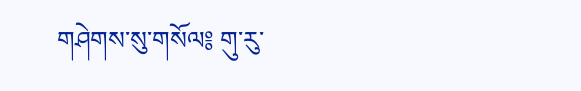གཤེགས་སུ་གསོལ༔ གུ་རུ་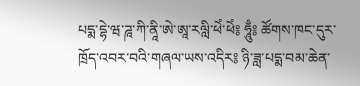པདྨ་དྷེ་ཝ་ཌཱ་ཀི་ནཱི་ཨེ་ཨཱ་རལླི་ཕེཾ་ཕེཾ༔ ཧཱུྃ༔ ཚོགས་ཁང་དུར་ཁྲོད་འབར་བའི་གཞལ་ཡས་འདིར༔ ཉི་ཟླ་པདྨ་བམ་ཆེན་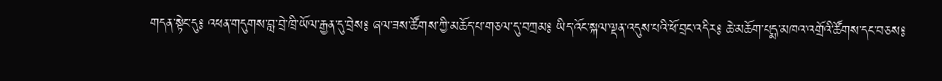གདན་སྟེང་དུ༔ འཕན་གདུགས་བླ་བྲེ་ཁྲི་ཡོལ་རྒྱན་དུ་བྲེས༔ ཞལ་ཟས་ཚོགས་ཀྱི་མཆོད་པ་གཅལ་དུ་བཀྲམ༔ ཡིད་འོང་སྐལ་ལྡན་འདུས་པའི་ཕོ་བྲང་འདིར༔ ཆེ་མཆོག་པདྨ་མཁའ་འགྲོའི་ཚོགས་དང་བཅས༔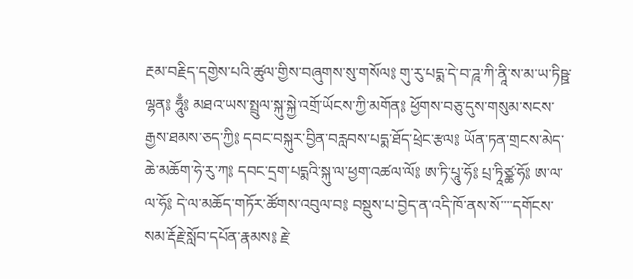རྔམ་བརྗིད་དགྱེས་པའི་ཚུལ་གྱིས་བཞུགས་སུ་གསོལ༔ གུ་རུ་པདྨ་དེ་བ་ཌཱ་ཀི་ནཱི་ས་མ་ཡ་ཏིཥྛ་ལྷན༔ ཧཱུྃ༔ མཐའ་ཡས་སྤྲུལ་སྐུ་སྐྱེ་འགྲོ་ཡོངས་ཀྱི་མགོན༔ ཕྱོགས་བཅུ་དུས་གསུམ་སངས་རྒྱས་ཐམས་ཅད་ཀྱི༔ དབང་བསྐུར་བྱིན་བརླབས་པདྨ་ཐོད་ཕྲེང་རྩལ༔ ཡོན་ཏན་གྲངས་མེད་ཆེ་མཆོག་ཧེ་རུ་ཀ༔ དབང་དྲག་པདྨའི་སྐུ་ལ་ཕྱག་འཚལ་ལོ༔ ཨ་ཏི་པཱུ་ཧོ༔ པྲ་ཏཱིཙྪ་ཧོ༔ ཨ་ལ་ལ་ཧོ༔ དེ་ལ་མཆོད་གཏོར་ཚོགས་འབུལ་བ༔ བསྡུས་པ་བྱེད་ན་འདི་ཁོ་ནས་སོ་་་་དགོངས་སམ་རྡོརྗེ་སློབ་དཔོན་རྣམས༔ རྗེ་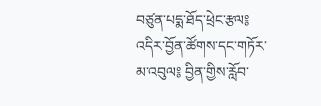བཙུན་པདྨ་ཐོད་ཕྲེང་རྩལ༔ འདིར་བྱོན་ཚོགས་དང་གཏོར་མ་འབུལ༔ བྱིན་གྱིས་རློབ་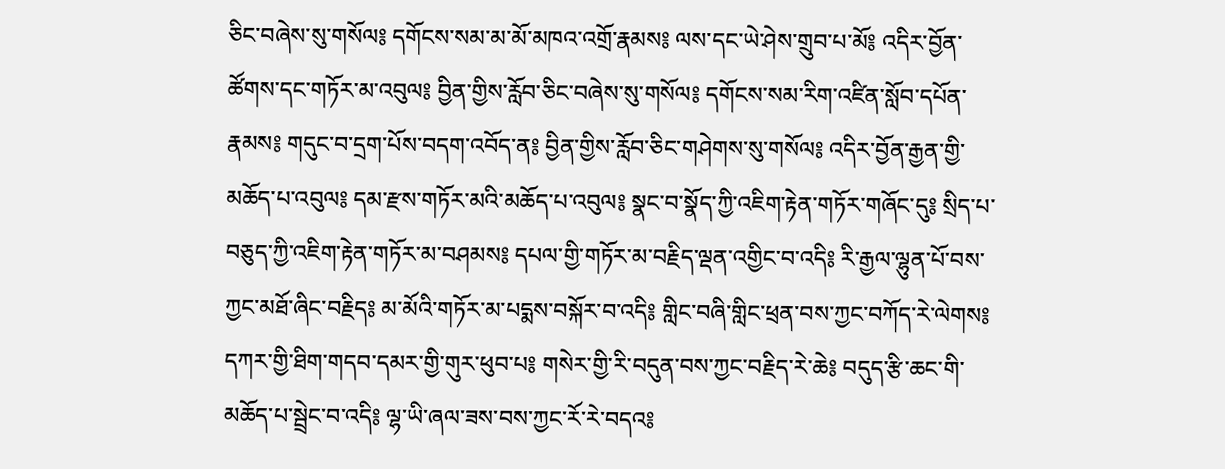ཅིང་བཞེས་སུ་གསོལ༔ དགོངས་སམ་མ་མོ་མཁའ་འགྲོ་རྣམས༔ ལས་དང་ཡེ་ཤེས་གྲུབ་པ་མོ༔ འདིར་བྱོན་ཚོགས་དང་གཏོར་མ་འབུལ༔ བྱིན་གྱིས་རློབ་ཅིང་བཞེས་སུ་གསོལ༔ དགོངས་སམ་རིག་འཛིན་སློབ་དཔོན་རྣམས༔ གདུང་བ་དྲག་པོས་བདག་འབོད་ན༔ བྱིན་གྱིས་རློབ་ཅིང་གཤེགས་སུ་གསོལ༔ འདིར་བྱོན་རྒྱན་གྱི་མཆོད་པ་འབུལ༔ དམ་རྫས་གཏོར་མའི་མཆོད་པ་འབུལ༔ སྣང་བ་སྣོད་ཀྱི་འཇིག་རྟེན་གཏོར་གཞོང་དུ༔ སྲིད་པ་བཅུད་ཀྱི་འཇིག་རྟེན་གཏོར་མ་བཤམས༔ དཔལ་གྱི་གཏོར་མ་བརྗིད་ལྡན་འགྱིང་བ་འདི༔ རི་རྒྱལ་ལྷུན་པོ་བས་ཀྱང་མཐོ་ཞིང་བརྗིད༔ མ་མོའི་གཏོར་མ་པདྨས་བསྐོར་བ་འདི༔ གླིང་བཞི་གླིང་ཕྲན་བས་ཀྱང་བཀོད་རེ་ལེགས༔ དཀར་གྱི་ཐིག་གདབ་དམར་གྱི་གུར་ཕུབ་པ༔ གསེར་གྱི་རི་བདུན་བས་ཀྱང་བརྗིད་རེ་ཆེ༔ བདུད་རྩི་ཆང་གི་མཆོད་པ་སྦྲེང་བ་འདི༔ ལྷ་ཡི་ཞལ་ཟས་བས་ཀྱང་རོ་རེ་བདའ༔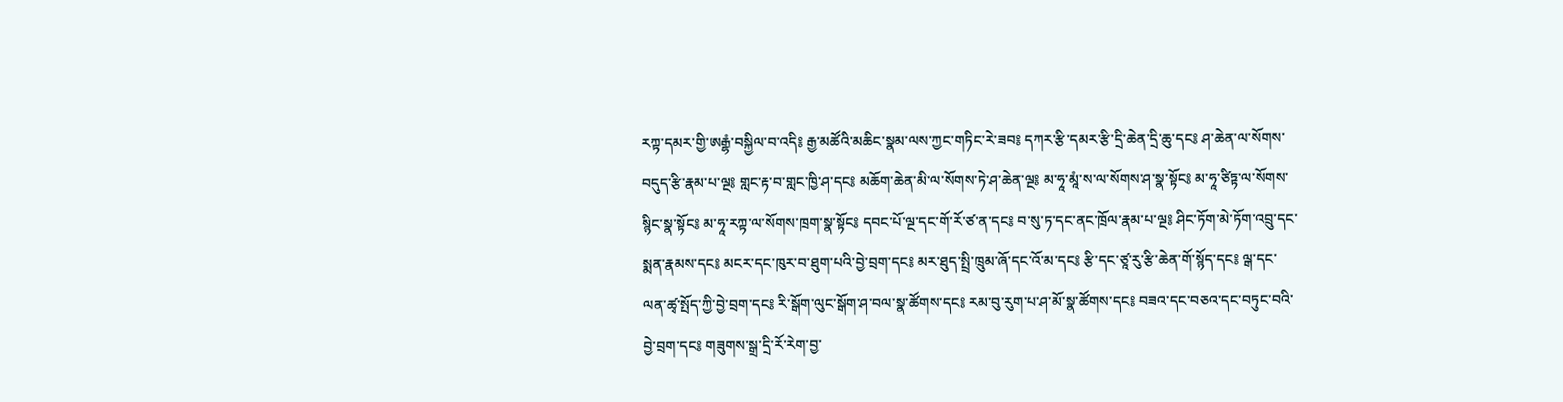རཀྟ་དམར་གྱི་ཨརྒྷཾ་བསྐྱིལ་བ་འདི༔ རྒྱ་མཚོའི་མཆིང་སྣམ་ལས་ཀྱང་གཏིང་རེ་ཟབ༔ དཀར་རྩི་དམར་རྩི་དྲི་ཆེན་དྲི་ཆུ་དང༔ ཤ་ཆེན་ལ་སོགས་བདུད་རྩི་རྣམ་པ་ལྔ༔ གླང་རྟ་བ་གླང་ཁྱི་ཤ་དང༔ མཆོག་ཆེན་མི་ལ་སོགས་ཏེ་ཤ་ཆེན་ལྔ༔ མ་ཧཱ་མཱཾ་ས་ལ་སོགས་ཤ་སྣ་སྟོང༔ མ་ཧཱ་ཙིཏྟ་ལ་སོགས་སྙིང་སྣ་སྟོང༔ མ་ཧཱ་རཀྟ་ལ་སོགས་ཁྲག་སྣ་སྟོང༔ དབང་པོ་ལྔ་དང་གོ་རོ་ཙ་ན་དང༔ བ་སུ་ཏ་དང་ནང་ཁྲོལ་རྣམ་པ་ལྔ༔ ཤིང་ཏོག་མེ་ཏོག་འབྲུ་དང་སྨན་རྣམས་དང༔ མངར་དང་ཁུར་བ་ཐུག་པའི་བྱེ་བྲག་དང༔ མར་ཐུད་སྤྲི་ཁྲུམ་ཞོ་དང་འོ་མ་དང༔ རྩི་དང་ཙཱ་རུ་རྩི་ཆེན་གོ་སྙོད་དང༔ ལྒ་དང་ལན་ཚྭ་སྤོད་ཀྱི་བྱེ་བྲག་དང༔ རི་སྒོག་ལུང་སྒོག་ཤ་བལ་སྣ་ཚོགས་དང༔ རམ་བུ་རུག་པ་ཤ་མོ་སྣ་ཚོགས་དང༔ བཟའ་དང་བཅའ་དང་བཏུང་བའི་བྱེ་བྲག་དང༔ གཟུགས་སྒྲ་དྲི་རོ་རེག་བྱ་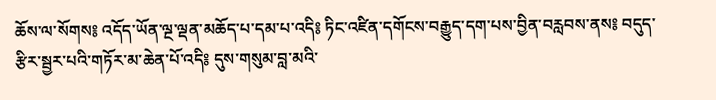ཆོས་ལ་སོགས༔ འདོད་ཡོན་ལྔ་ལྡན་མཆོད་པ་དམ་པ་འདི༔ ཏིང་འཛིན་དགོངས་བརྒྱུད་དག་པས་བྱིན་བརླབས་ནས༔ བདུད་རྩིར་སྦྱར་པའི་གཏོར་མ་ཆེན་པོ་འདི༔ དུས་གསུམ་བླ་མའི་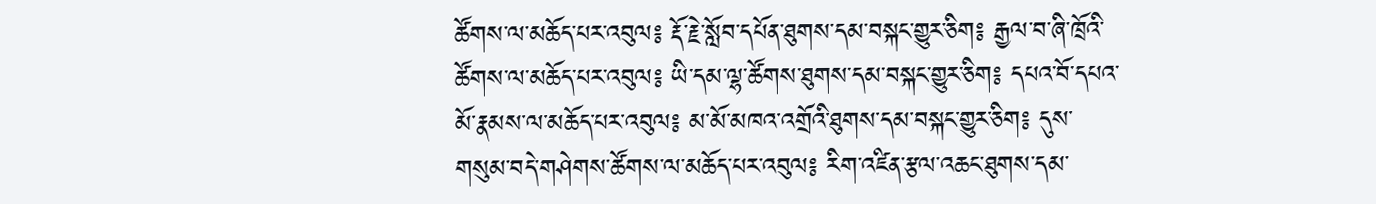ཚོགས་ལ་མཆོད་པར་འབུལ༔ རྡོ་རྗེ་སློབ་དཔོན་ཐུགས་དམ་བསྐང་གྱུར་ཅིག༔ རྒྱལ་བ་ཞི་ཁྲོའི་ཚོགས་ལ་མཆོད་པར་འབུལ༔ ཡི་དམ་ལྷ་ཚོགས་ཐུགས་དམ་བསྐང་གྱུར་ཅིག༔ དཔའ་བོ་དཔའ་མོ་རྣམས་ལ་མཆོད་པར་འབུལ༔ མ་མོ་མཁའ་འགྲོའི་ཐུགས་དམ་བསྐང་གྱུར་ཅིག༔ དུས་གསུམ་བདེ་གཤེགས་ཚོགས་ལ་མཆོད་པར་འབུལ༔ རིག་འཛིན་རྩལ་འཆང་ཐུགས་དམ་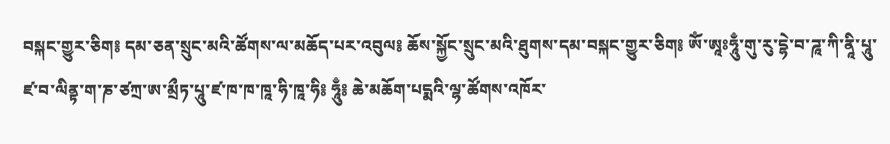བསྐང་གྱུར་ཅིག༔ དམ་ཅན་སྲུང་མའི་ཚོགས་ལ་མཆོད་པར་འབུལ༔ ཆོས་སྐྱོང་སྲུང་མའི་ཐུགས་དམ་བསྐང་གྱུར་ཅིག༔ ཨོཾ་ཨཱཿཧཱུྃ་གུ་རུ་དྷེ་བ་ཌཱ་ཀི་ནཱི་པཱུ་ཛ་བ་ལིནྟ་ག་ཎ་ཙཀྲ་ཨ་མྲྀཏ་པཱུ་ཛ་ཁ་ཁ་ཁཱ་ཧི་ཁཱ་ཧི༔ ཧཱུྃ༔ ཆེ་མཆོག་པདྨའི་ལྷ་ཚོགས་འཁོར་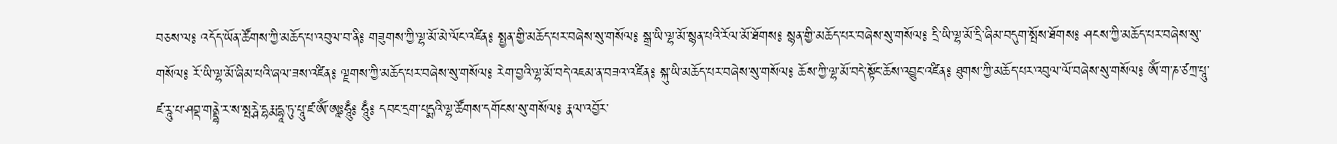བཅས་ལ༔ འདོད་ཡོན་ཚོགས་ཀྱི་མཆོད་པ་འབུལ་བ་ནི༔ གཟུགས་ཀྱི་ལྷ་མོ་མེ་ལོང་འཛིན༔ སྤྱན་གྱི་མཆོད་པར་བཞེས་སུ་གསོལ༔ སྒྲ་ཡི་ལྷ་མོ་སྙན་པའི་རོལ་མོ་ཐོགས༔ སྙན་གྱི་མཆོད་པར་བཞེས་སུ་གསོལ༔ དྲི་ཡི་ལྷ་མོ་དྲི་ཞིམ་བདུག་སྤོས་ཐོགས༔ ཤངས་ཀྱི་མཆོད་པར་བཞེས་སུ་གསོལ༔ རོ་ཡི་ལྷ་མོ་ཞིམ་པའི་ཞལ་ཟས་འཛིན༔ ལྗགས་ཀྱི་མཆོད་པར་བཞེས་སུ་གསོལ༔ རེག་བྱའི་ལྷ་མོ་བདེ་འཇམ་ན་བཟའ་འཛིན༔ སྐུ་ཡི་མཆོད་པར་བཞེས་སུ་གསོལ༔ ཆོས་ཀྱི་ལྷ་མོ་བདེ་སྟོང་ཆོས་འབྱུང་འཛིན༔ ཐུགས་ཀྱི་མཆོད་པར་འབུལ་ལོ་བཞེས་སུ་གསོལ༔ ཨོཾ་ག་ཎ་ཙཀྲ་པཱུ་ཛ་རཱུ་པ་ཤབྡ་གནྡྷེ་ར་ས་སྤརྴེ་དྷརྨ་དྷཱ་ཏུ་པཱུ་ཛ་ཨོཾ་ཨཱཿཧཱུྃ༔ ཧཱུྃ༔ དབང་དྲག་པདྨའི་ལྷ་ཚོགས་དགོངས་སུ་གསོལ༔ རྣལ་འབྱོར་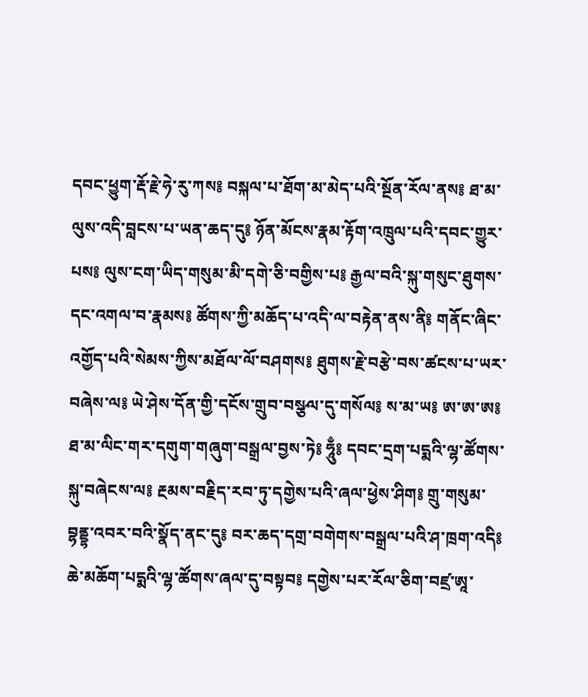དབང་ཕྱུག་རྡོ་རྗེ་ཧེ་རུ་ཀས༔ བསྐལ་པ་ཐོག་མ་མེད་པའི་སྔོན་རོལ་ནས༔ ཐ་མ་ལུས་འདི་བླངས་པ་ཡན་ཆད་དུ༔ ཉོན་མོངས་རྣམ་རྟོག་འཁྲུལ་པའི་དབང་གྱུར་པས༔ ལུས་ངག་ཡིད་གསུམ་མི་དགེ་ཅི་བགྱིས་པ༔ རྒྱལ་བའི་སྐུ་གསུང་ཐུགས་དང་འགལ་བ་རྣམས༔ ཚོགས་ཀྱི་མཆོད་པ་འདི་ལ་བརྟེན་ནས་ནི༔ གནོང་ཞིང་འགྱོད་པའི་སེམས་ཀྱིས་མཐོལ་ལོ་བཤགས༔ ཐུགས་རྗེ་བརྩེ་བས་ཚངས་པ་ཡར་བཞེས་ལ༔ ཡེ་ཤེས་དོན་གྱི་དངོས་གྲུབ་བསྩལ་དུ་གསོལ༔ ས་མ་ཡ༔ ཨ་ཨ་ཨ༔ ཐ་མ་ལིང་གར་དགུག་གཞུག་བསྒྲལ་བྱས་ཏེ༔ ཧཱུྃ༔ དབང་དྲག་པདྨའི་ལྷ་ཚོགས་སྐུ་བཞེངས་ལ༔ རྔམས་བརྗིད་རབ་ཏུ་དགྱེས་པའི་ཞལ་ཕྱེས་ཤིག༔ གྲུ་གསུམ་བྷནྡྷ་འབར་བའི་སྣོད་ནང་དུ༔ བར་ཆད་དགྲ་བགེགས་བསྒྲལ་པའི་ཤ་ཁྲག་འདི༔ ཆེ་མཆོག་པདྨའི་ལྷ་ཚོགས་ཞལ་དུ་བསྟབ༔ དགྱེས་པར་རོལ་ཅིག་བཛྲ་ཨཱ་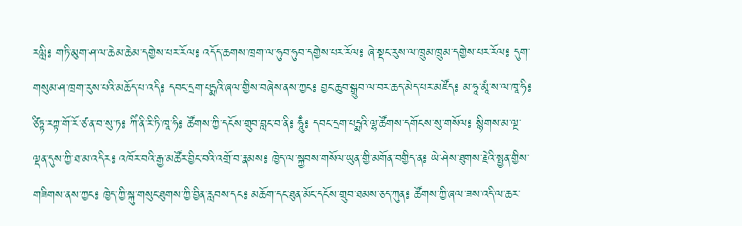རལླི༔ གཏི་མུག་ཤ་ལ་ཆེམ་ཆེམ་དགྱེས་པར་རོལ༔ འདོད་ཆགས་ཁྲག་ལ་ཧུབ་ཧུབ་དགྱེས་པར་རོལ༔ ཞེ་སྡང་རུས་ལ་ཁྲུམ་ཁྲུམ་དགྱེས་པར་རོལ༔ དུག་གསུམ་ཤ་ཁྲག་རུས་པའི་མཆོད་པ་འདི༔ དབང་དྲག་པདྨའི་ཞལ་གྱིས་བཞེས་ནས་ཀྱང༔ བྱང་ཆུབ་སྒྲུབ་ལ་བར་ཆད་མེད་པར་མཛོད༔ མ་ཧཱ་མཱཾ་ས་ལ་ཁཱ་ཧི༔ ཙིཏྟ་རཀྟ་གོ་རོ་ཙ་ན་བ་སུ་ཏ༔ ཀིཾ་ནི་རི་ཏི་ཁཱ་ཧི༔ ཚོགས་ཀྱི་དངོས་གྲུབ་བླང་བ་ནི༔ ཧཱུྃ༔ དབང་དྲག་པདྨའི་ལྷ་ཚོགས་དགོངས་སུ་གསོལ༔ སྙིགས་མ་ལྔ་ལྡན་དུས་ཀྱི་ཐ་མ་འདིར༔ འཁོར་བའི་རྒྱ་མཚོར་བྱིང་བའི་འགྲོ་བ་རྣམས༔ ཁྱེད་ལ་སྐྱབས་གསོལ་ཡུན་གྱི་མགོན་བགྱིད་ན༔ ཡེ་ཤེས་ཐུགས་རྗེའི་སྤྱན་གྱིས་གཟིགས་ནས་ཀྱང༔ ཁྱེད་ཀྱི་སྐུ་གསུང་ཐུགས་ཀྱི་བྱིན་རླབས་དང༔ མཆོག་དང་ཐུན་མོང་དངོས་གྲུབ་ཐམས་ཅད་ཀུན༔ ཚོགས་ཀྱི་ཞལ་ཟས་འདི་ལ་ཆར་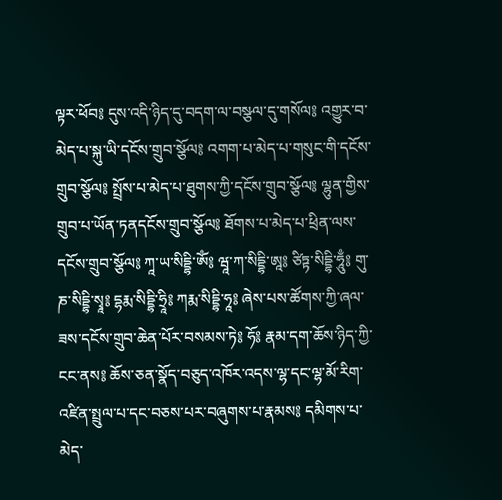ལྟར་ཕོབ༔ དུས་འདི་ཉིད་དུ་བདག་ལ་བསྩལ་དུ་གསོལ༔ འགྱུར་བ་མེད་པ་སྐུ་ཡི་དངོས་གྲུབ་སྩོལ༔ འགག་པ་མེད་པ་གསུང་གི་དངོས་གྲུབ་སྩོལ༔ སྤྲོས་པ་མེད་པ་ཐུགས་ཀྱི་དངོས་གྲུབ་སྩོལ༔ ལྷུན་གྱིས་གྲུབ་པ་ཡོན་ཏནདངོས་གྲུབ་སྩོལ༔ ཐོགས་པ་མེད་པ་ཕྲིན་ལས་དངོས་གྲུབ་སྩོལ༔ ཀཱ་ཡ་སིདྡྷི་ཨོཾ༔ ཝཱ་ཀ་སིདྡྷི་ཨཱ༔ ཙིཏྟ་སིདྡྷི་ཧཱུྃ༔ གུ་ཎ་སིདྡྷི་སྭཱ༔ དྷརྨ་སིདྡྷི་ཧྲཱི༔ ཀརྨ་སིདྡྷི་ཧཱ༔ ཞེས་པས་ཚོགས་ཀྱི་ཞལ་ཟས་དངོས་གྲུབ་ཆེན་པོར་བསམས་ཏེ༔ ཧོ༔ རྣམ་དག་ཆོས་ཉིད་ཀྱི་ངང་ནས༔ ཆོས་ཅན་སྣོད་བཅུད་འཁོར་འདས་ལྷ་དང་ལྷ་མོ་རིག་འཛིན་སྤྲུལ་པ་དང་བཅས་པར་བཞུགས་པ་རྣམས༔ དམིགས་པ་མེད་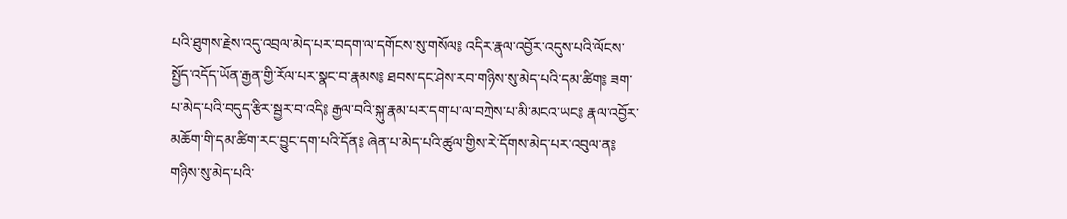པའི་ཐུགས་རྗེས་འདུ་འབྲལ་མེད་པར་བདག་ལ་དགོངས་སུ་གསོལ༔ འདིར་རྣལ་འབྱོར་འདུས་པའི་ལོངས་སྤྱོད་འདོད་ཡོན་རྒྱན་གྱི་རོལ་པར་སྣང་བ་རྣམས༔ ཐབས་དང་ཤེས་རབ་གཉིས་སུ་མེད་པའི་དམ་ཚིག༔ ཟག་པ་མེད་པའི་བདུད་རྩིར་སྦྱར་བ་འདི༔ རྒྱལ་བའི་སྐུ་རྣམ་པར་དག་པ་ལ་བཀྲེས་པ་མི་མངའ་ཡང༔ རྣལ་འབྱོར་མཆོག་གི་དམ་ཚིག་རང་བྱུང་དག་པའི་དོན༔ ཞེན་པ་མེད་པའི་ཚུལ་གྱིས་རེ་དོགས་མེད་པར་འབུལ་ན༔ གཉིས་སུ་མེད་པའི་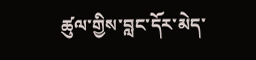ཚུལ་གྱིས་བླང་དོར་མེད་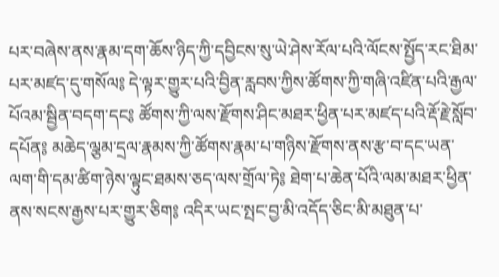པར་བཞེས་ནས་རྣམ་དག་ཆོས་ཉིད་ཀྱི་དབྱིངས་སུ་ཡེ་ཤེས་རོལ་པའི་ལོངས་སྤྱོད་རང་ཐིམ་པར་མཛད་དུ་གསོལ༔ དེ་ལྟར་གྱུར་པའི་བྱིན་རླབས་ཀྱིས་ཚོགས་ཀྱི་གཞི་འཛིན་པའི་རྒྱལ་པོའམ་སྦྱིན་བདག་དང༔ ཚོགས་ཀྱི་ལས་རྫོགས་ཤིང་མཐར་ཕྱིན་པར་མཛད་པའི་རྡོ་རྗེ་སློབ་དཔོན༔ མཆེད་ལྕམ་དྲལ་རྣམས་ཀྱི་ཚོགས་རྣམ་པ་གཉིས་རྫོགས་ནས་རྩ་བ་དང་ཡན་ལག་གི་དམ་ཚིག་ཉེས་ལྟུང་ཐམས་ཅད་ལས་གྲོལ་ཏེ༔ ཐེག་པ་ཆེན་པོའི་ལམ་མཐར་ཕྱིན་ནས་སངས་རྒྱས་པར་གྱུར་ཅིག༔ འདིར་ཡང་སྤང་བྱ་མི་འདོད་ཅིང་མི་མཐུན་པ་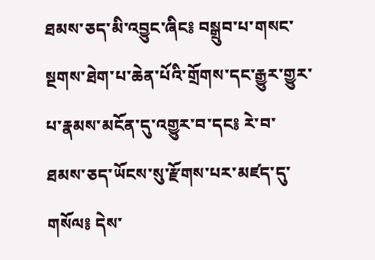ཐམས་ཅད་མི་འབྱུང་ཞིང༔ བསྒྲུབ་པ་གསང་སྔགས་ཐེག་པ་ཆེན་པོའི་གྲོགས་དང་རྒྱུར་གྱུར་པ་རྣམས་མངོན་དུ་འགྱུར་བ་དང༔ རེ་བ་ཐམས་ཅད་ཡོངས་སུ་རྫོགས་པར་མཛད་དུ་གསོལ༔ དེས་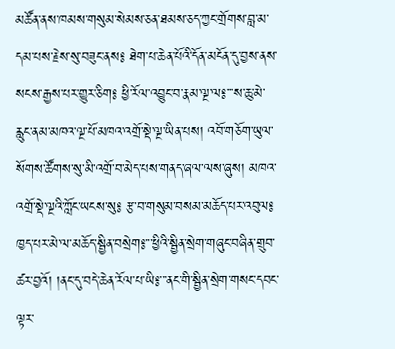མཚོན་ནས་ཁམས་གསུམ་སེམས་ཅན་ཐམས་ཅད་ཀྱང་གྲོགས་བླ་མ་དམ་པས་རྗེས་སུ་བཟུང་ནས༔ ཐེག་པ་ཆེན་པོའི་དོན་མངོན་དུ་བྱས་ནས་སངས་རྒྱས་པར་གྱུར་ཅིག༔ ཕྱི་རོལ་འབྱུང་བ་རྣམ་ལྔ་ལ༔་་་ས་ཆུ་མེ་རླུང་ནམ་མཁའ་ལྔ་པོ་མཁའ་འགྲོ་སྡེ་ལྔ་ཡིན་པས། འབོ་གཅོག་ཡུལ་སོགས་ཚོགས་སུ་མི་འགྲོ་བ་མེད་པས་གནད་ཞལ་ལས་ཞུས། མཁའ་འགྲོ་སྡེ་ལྔའི་ཀློང་ཡངས་སུ༔ རྩ་བ་གསུམ་བསམ་མཆོད་པར་འབུལ༔ ཁྱད་པར་མེ་ལ་མཆོད་སྦྱིན་བསྲེག༔་་་ཕྱིའི་སྦྱིན་སྲེག་གཞུང་བཞིན་གྲུབ་ཚར་བྱའོ། །ནང་དུ་བདེ་ཆེན་རོལ་པ་ཡི༔་་་ནང་གི་སྦྱིན་སྲེག་གསང་དབང་ལྟར་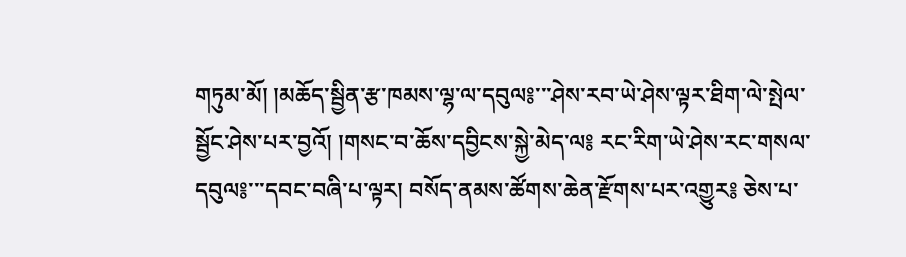གཏུམ་མོ། །མཆོད་སྦྱིན་རྩ་ཁམས་ལྷ་ལ་དབུལ༔་་་ཤེས་རབ་ཡེ་ཤེས་ལྟར་ཐིག་ལེ་སྤེལ་སྦྱོང་ཤེས་པར་བྱའོ། །གསང་བ་ཆོས་དབྱིངས་སྐྱེ་མེད་ལ༔ རང་རིག་ཡེ་ཤེས་རང་གསལ་དབུལ༔་་་དབང་བཞི་པ་ལྟར། བསོད་ནམས་ཚོགས་ཆེན་རྫོགས་པར་འགྱུར༔ ཅེས་པ་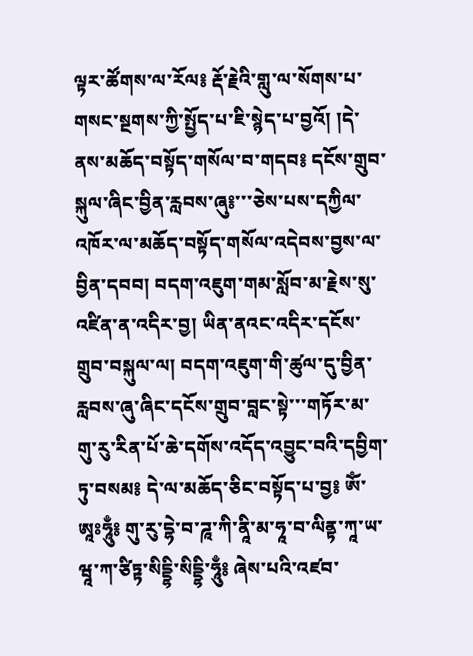ལྟར་ཚོགས་ལ་རོལ༔ རྡོ་རྗེའི་གླུ་ལ་སོགས་པ་གསང་སྔགས་ཀྱི་སྤྱོད་པ་ཇི་སྙེད་པ་བྱའོ། །དེ་ནས་མཆོད་བསྟོད་གསོལ་བ་གདབ༔ དངོས་གྲུབ་སྐུལ་ཞིང་བྱིན་རླབས་ཞུ༔་་་ཅེས་པས་དཀྱིལ་འཁོར་ལ་མཆོད་བསྟོད་གསོལ་འདེབས་བྱས་ལ་བྱིན་དབབ། བདག་འཇུག་གམ་སློབ་མ་རྗེས་སུ་འཛིན་ན་འདིར་བྱ། ཡིན་ནའང་འདིར་དངོས་གྲུབ་བསྐུལ་ལ། བདག་འཇུག་གི་ཚུལ་དུ་བྱིན་རླབས་ཞུ་ཞིང་དངོས་གྲུབ་བླང་སྟེ་་་གཏོར་མ་གུ་རུ་རིན་པོ་ཆེ་དགོས་འདོད་འབྱུང་བའི་དབྱིག་ཏུ་བསམ༔ དེ་ལ་མཆོད་ཅིང་བསྟོད་པ་བྱ༔ ཨོཾ་ཨཱཿཧཱུྃ༔ གུ་རུ་དྷེ་བ་ཌཱ་ཀི་ནཱི་མ་ཧཱ་བ་ལིནྟ་ཀཱ་ཡ་ཝཱ་ཀ་ཙིཏྟ་སིདྡྷི་སིདྡྷི་ཧཱུྃ༔ ཞེས་པའི་འཛབ་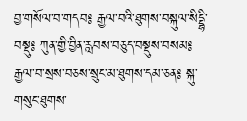བྱ་གསོལ་བ་གདབ༔ རྒྱལ་བའི་ཐུགས་བསྐུལ་སིདྡྷི་བསྡུ༔ ཀུན་གྱི་བྱིན་རླབས་བཅུད་བསྡུས་བསམ༔ རྒྱལ་བ་སྲས་བཅས་སྲུང་མ་ཐུགས་དམ་ཅན༔ སྐུ་གསུང་ཐུགས་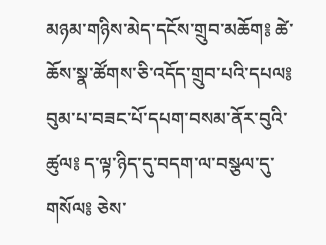མཉམ་གཉིས་མེད་དངོས་གྲུབ་མཆོག༔ ཚེ་ཆོས་སྣ་ཚོགས་ཅི་འདོད་གྲུབ་པའི་དཔལ༔ བུམ་པ་བཟང་པོ་དཔག་བསམ་ནོར་བུའི་ཚུལ༔ ད་ལྟ་ཉིད་དུ་བདག་ལ་བསྩལ་དུ་གསོལ༔ ཅེས་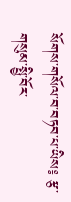སོགས་གསོལ་བ་བཏབ་པ་ཡིས༔ རྩ་གསུམ་སྤྱི་བོར་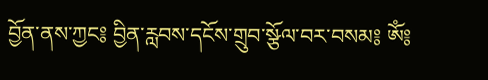བྱོན་ནས་ཀྱང༔ བྱིན་རླབས་དངོས་གྲུབ་སྩོལ་བར་བསམ༔ ཨོཾ༔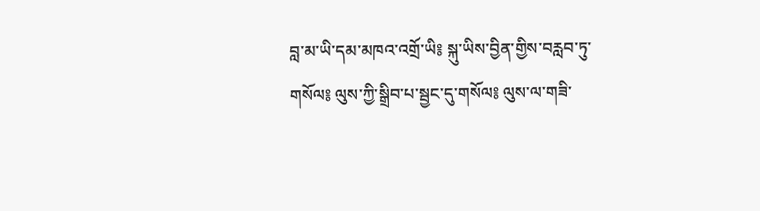བླ་མ་ཡི་དམ་མཁའ་འགྲོ་ཡི༔ སྐུ་ཡིས་བྱིན་གྱིས་བརླབ་ཏུ་གསོལ༔ ལུས་ཀྱི་སྒྲིབ་པ་སྦྱང་དུ་གསོལ༔ ལུས་ལ་གཟི་